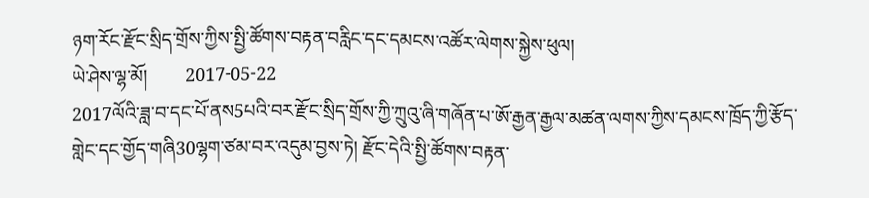ཉག་རོང་རྫོང་སྲིད་གྲོས་ཀྱིས་སྤྱི་ཚོགས་བརྟན་བརླིང་དང་དམངས་འཚོར་ལེགས་སྐྱེས་ཕུལ།
ཡེ་ཤེས་ལྷ་མོ།        2017-05-22
2017ལོའི་ཟླ་བ་དང་པོ་ནས5པའི་བར་རྫོང་སྲིད་གྲོས་ཀྱི་ཀྲུའུ་ཞི་གཞོན་པ་ཨོ་རྒྱན་རྒྱལ་མཚན་ལགས་ཀྱིས་དམངས་ཁྲོད་ཀྱི་རྩོད་གླེང་དང་གྱོད་གཞི30ལྷག་ཙམ་བར་འདུམ་བྱས་ཏེ། རྫོང་དེའི་སྤྱི་ཚོགས་བརྟན་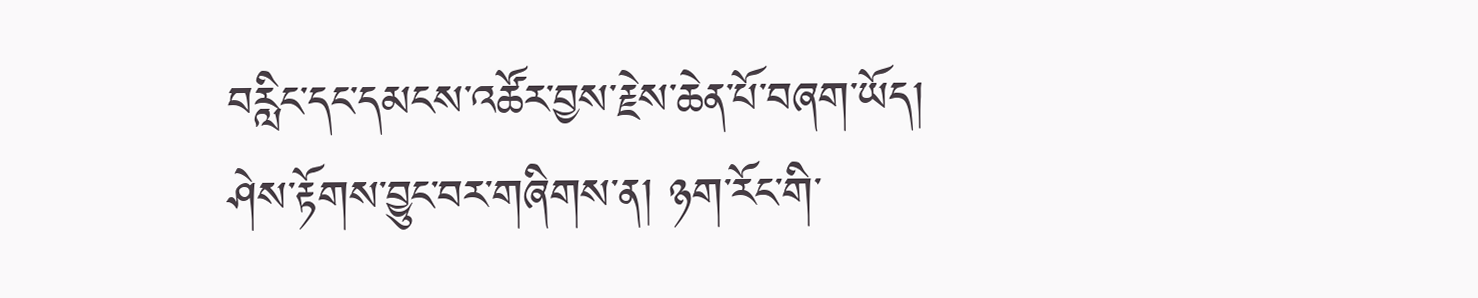བརླིང་དང་དམངས་འཚོར་བྱས་རྗེས་ཆེན་པོ་བཞག་ཡོད།
ཤེས་རྟོགས་བྱུང་བར་གཞིགས་ན། ཉག་རོང་གི་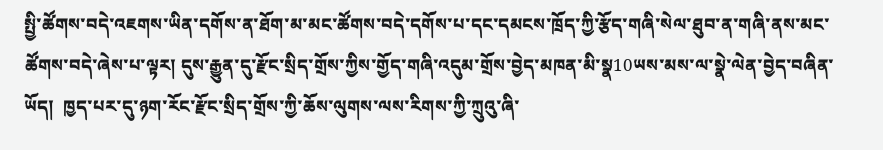སྤྱི་ཚོགས་བདེ་འཇགས་ཡིན་དགོས་ན་ཐོག་མ་མང་ཚོགས་བདེ་དགོས་པ་དང་དམངས་ཁྲོད་ཀྱི་རྩོད་གཞི་སེལ་ཐུབ་ན་གཞི་ནས་མང་ཚོགས་བདེ་ཞེས་པ་ལྟར། དུས་རྒྱུན་དུ་རྫོང་སྲིད་གྲོས་ཀྱིས་གྱོད་གཞི་འདུམ་གྲོས་བྱེད་མཁན་མི་སྣ10ཡས་མས་ལ་སྣེ་ལེན་བྱེད་བཞིན་ཡོད།  ཁྱད་པར་དུ་ཉག་རོང་རྫོང་སྲིད་གྲོས་ཀྱི་ཆོས་ལུགས་ལས་རིགས་ཀྱི་ཀྲུའུ་ཞི་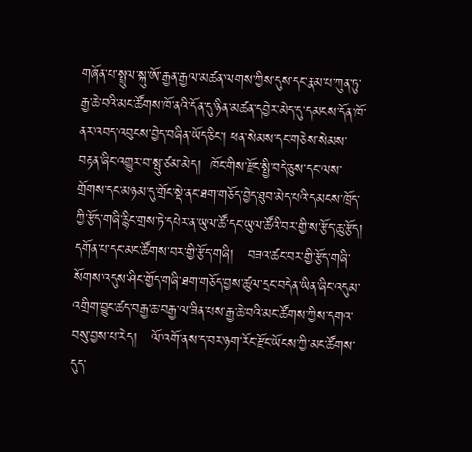གཞོན་པ་སྤྲུལ་སྐུ་ཨོ་རྒྱན་རྒྱལ་མཚན་ལགས་ཀྱིས་དུས་དང་རྣམ་པ་ཀུན་ཏུ་རྒྱ་ཆེ་བའི་མང་ཚོགས་ཁོ་ནའི་དོན་དུ་ཉིན་མཚན་དབྱེར་མེད་དུ་དམངས་དོན་ཁོ་ནར་འབད་འབུངས་བྱེད་བཞིན་ཡོད་ཅིང་། ཕན་སེམས་དང་གཅེས་སེམས་བརྟན་ཞིང་འགྱུར་བ་སྤུ་ཙམ་མེད།  ཁོང་གིས་རྫོང་སྤྱི་བདེ་ཅུས་དང་ལས་གྲོགས་དང་མཉམ་དུ་གྲོང་སྡེ་ནང་ཐག་གཅོད་བྱེད་ཐུབ་མེད་པའི་དམངས་ཁྲོད་ཀྱི་རྩོད་གཞི་རྙིང་གྲས་ཏེ་དཔེར་ན་ཡུལ་ཚོ་དང་ཡུལ་ཚོའི་བར་གྱི་ས་རྩོད་ཆུ་རྩོད།  དགོན་པ་དང་མང་ཚོགས་བར་གྱི་རྩོད་གཞི།   བཟའ་ཚང་བར་གྱི་རྩོད་གཞི་སོགས་འདུས་ཤིང་གྱོད་གཞི་ཐག་གཅོད་བྱས་ཚུལ་དྲང་བདེན་ཡིན་ཞིང་འདུམ་འགྲིག་བྱུང་ཚད་བརྒྱ་ཆ་བརྒྱ་ལ་ཟིན་པས་རྒྱ་ཆེ་བའི་མང་ཚོགས་ཀྱིས་དགའ་བསུ་བྱས་པ་རེད།   ལོ་འགོ་ནས་ད་བར་ཉག་རོང་རྫོང་ཡོངས་ཀྱི་མང་ཚོགས་དུད་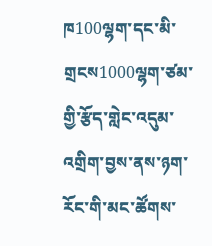ཁ100ལྷག་དང་མི་གྲངས1000ལྷག་ཙམ་གྱི་རྩོད་གླེང་འདུམ་འགྲིག་བྱས་ནས་ཉག་རོང་གི་མང་ཚོགས་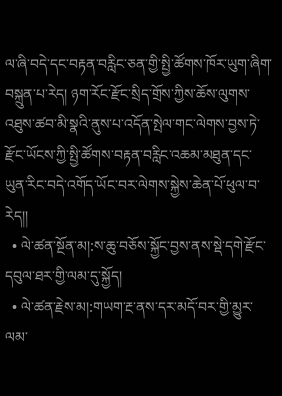ལ་ཞི་བདེ་དང་བརྟན་བརླིང་ཅན་གྱི་སྤྱི་ཚོགས་ཁོར་ཡུག་ཞིག་བསྐྲུན་པ་རེད། ཉག་རོང་རྫོང་སྲིད་གྲོས་ཀྱིས་ཆོས་ལུགས་འཐུས་ཚབ་མི་སྣའི་ནུས་པ་འདོན་སྤེལ་གང་ལེགས་བྱས་ཏེ་རྫོང་ཡོངས་ཀྱི་སྤྱི་ཚོགས་བརྟན་བརླིང་འཆམ་མཐུན་དང་ཡུན་རིང་བདེ་འགོད་ཡོང་བར་ལེགས་སྐྱེས་ཆེན་པོ་ཕུལ་བ་རེད།།
  • ལེ་ཚན་སྔོན་མ།:ས་ཆུ་བཅོས་སྐྱོང་བྱས་ནས་སྡེ་དགེ་རྫོང་དབུལ་ཐར་གྱི་ལམ་དུ་སྐྱོད།
  • ལེ་ཚན་རྗེས་མ།:གཡག་རྔ་ནས་དར་མདོ་བར་གྱི་མྱུར་ལམ་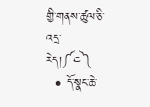གྱི་གནས་ཚུལ་ཅི་འདྲ་རེད།༼༤༽
  • དོ་སྣང་ཆེ་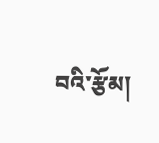བའི་རྩོམ།